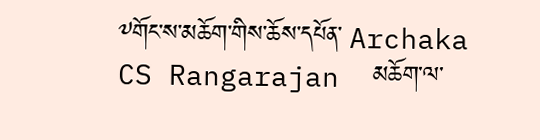༸གོང་ས་མཆོག་གིས་ཆོས་དཔོན་ Archaka CS Rangarajan  མཆོག་ལ་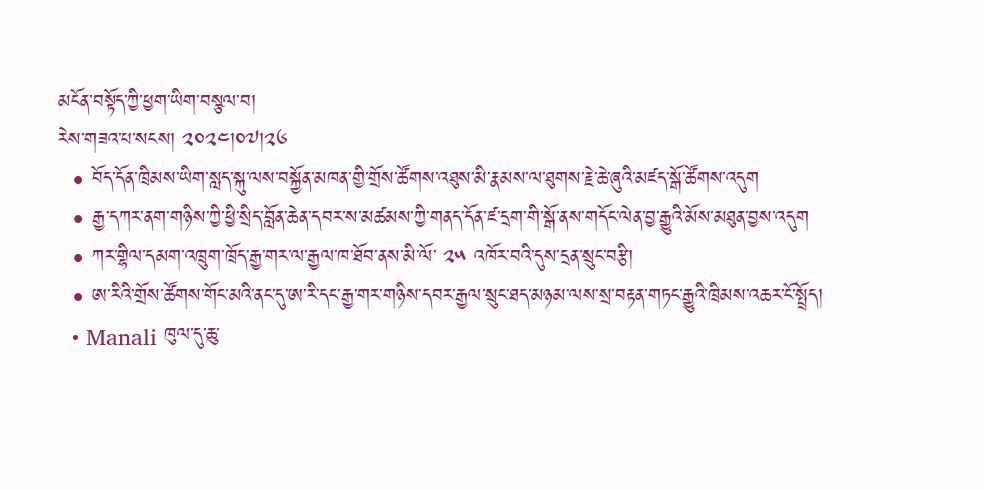མངོན་བསྟོད་ཀྱི་ཕྱག་ཡིག་བསྩལ་བ།
རེས་གཟའ་པ་སངས། ༢༠༢༤།༠༧།༢༦
  • བོད་དོན་ཁྲིམས་ཡིག་སླད་སྐུ་ལས་བསྐྱོན་མཁན་གྱི་གྲོས་ཚོགས་འཐུས་མི་རྣམས་ལ་ཐུགས་རྗེ་ཆེ་ཞུའི་མཛད་སྒོ་ཚོགས་འདུག
  • རྒྱ་དཀར་ནག་གཉིས་ཀྱི་ཕྱི་སྲིད་བློན་ཆེན་དབར་ས་མཚམས་ཀྱི་གནད་དོན་ཛ་དྲག་གི་སྒོ་ནས་གདོང་ལེན་བྱ་རྒྱུའི་མོས་མཐུན་བྱས་འདུག
  • ཀར་གྷིལ་དམག་འཁྲུག་ཁྲོད་རྒྱ་གར་ལ་རྒྱལ་ཁ་ཐོབ་ནས་མི་ལོ་ ༢༥ འཁོར་བའི་དུས་དྲན་སྲུང་བརྩི།
  • ཨ་རིའི་གྲོས་ཚོགས་གོང་མའི་ནང་དུ་ཨ་རི་དང་རྒྱ་གར་གཉིས་དབར་རྒྱལ་སྲུང་ཐད་མཉམ་ལས་སྲ་བརྟན་གཏང་རྒྱུའི་ཁྲིམས་འཆར་ངོ་སྤྲོད།
  • Manali ཁུལ་དུ་ཆུ་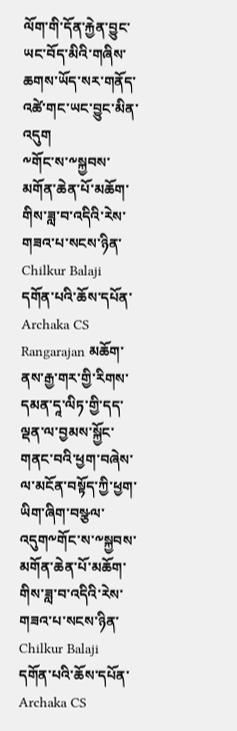ལོག་གི་དོན་རྐྱེན་བྱུང་ཡང་བོད་མིའི་གཞིས་ཆགས་ཡོད་སར་གནོད་འཚེ་གང་ཡང་བྱུང་མིན་འདུག
༸གོང་ས་༸སྐྱབས་མགོན་ཆེན་པོ་མཆོག་གིས་ཟླ་བ་འདིའི་རེས་གཟའ་པ་སངས་ཉིན་ Chilkur Balaji  དགོན་པའི་ཆོས་དཔོན་ Archaka CS Rangarajan མཆོག་ནས་རྒྱ་གར་གྱི་རིགས་དམན་དཱ་ལིཏ་གྱི་དད་ལྡན་ལ་བྱམས་སྐྱོང་གནང་བའི་ཕྱག་བཞེས་ལ་མངོན་བསྟོད་ཀྱི་ཕྱག་ཡིག་ཞིག་བསྩལ་འདུག༸གོང་ས་༸སྐྱབས་མགོན་ཆེན་པོ་མཆོག་གིས་ཟླ་བ་འདིའི་རེས་གཟའ་པ་སངས་ཉིན་ Chilkur Balaji  དགོན་པའི་ཆོས་དཔོན་ Archaka CS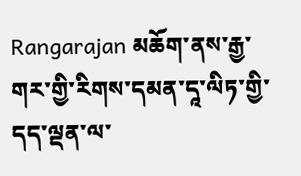Rangarajan མཆོག་ནས་རྒྱ་གར་གྱི་རིགས་དམན་དཱ་ལིཏ་གྱི་དད་ལྡན་ལ་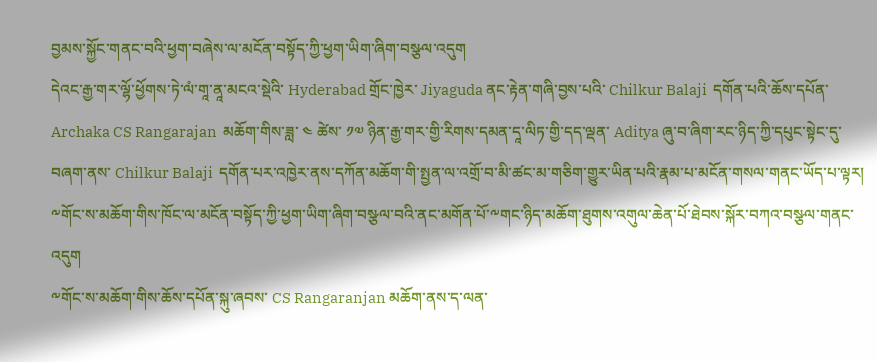བྱམས་སྐྱོང་གནང་བའི་ཕྱག་བཞེས་ལ་མངོན་བསྟོད་ཀྱི་ཕྱག་ཡིག་ཞིག་བསྩལ་འདུག
དེའང་རྒྱ་གར་ལྷོ་ཕྱོགས་ཏེ་ལཾ་གཱ་ནཱ་མངའ་སྡེའི་ Hyderabad གྲོང་ཁྱེར་ Jiyaguda ནང་རྟེན་གཞི་བྱས་པའི་ Chilkur Balaji  དགོན་པའི་ཆོས་དཔོན་ Archaka CS Rangarajan  མཆོག་གིས་ཟླ་ ༤ ཚེས་ ༡༧ ཉིན་རྒྱ་གར་གྱི་རིགས་དམན་དཱ་ལིཏ་གྱི་དད་ལྡན་ Aditya ཞུ་བ་ཞིག་རང་ཉིད་ཀྱི་དཔུང་སྟེང་དུ་བཞག་ནས་ Chilkur Balaji  དགོན་པར་འཁྱེར་ནས་དཀོན་མཆོག་གི་སྤྱན་ལ་འགྲོ་བ་མི་ཚང་མ་གཅིག་གྱུར་ཡིན་པའི་རྣམ་པ་མངོན་གསལ་གནང་ཡོད་པ་ལྟར། ༸གོང་ས་མཆོག་གིས་ཁོང་ལ་མངོན་བསྟོད་ཀྱི་ཕྱག་ཡིག་ཞིག་བསྩལ་བའི་ནང་མགོན་པོ་༸གང་ཉིད་མཆོག་ཐུགས་འགུལ་ཆེན་པོ་ཐེབས་སྐོར་བཀའ་བསྩལ་གནང་འདུག
༸གོང་ས་མཆོག་གིས་ཆོས་དཔོན་སྐུ་ཞབས་ CS Rangaranjan མཆོག་ནས་ད་ལན་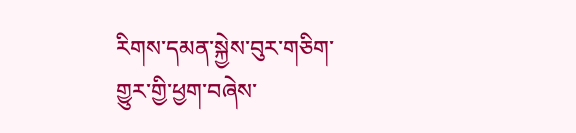རིགས་དམན་སྐྱེས་བུར་གཅིག་གྱུར་གྱི་ཕྱག་བཞེས་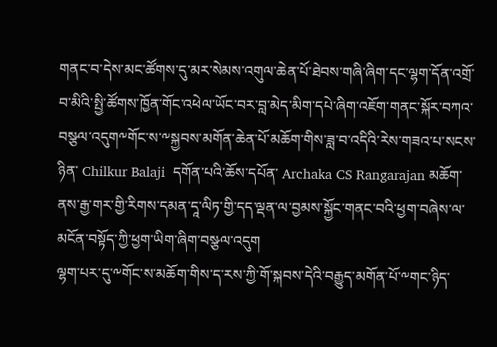གནང་བ་དེས་མང་ཚོགས་དུ་མར་སེམས་འགུལ་ཆེན་པོ་ཐེབས་གཞི་ཞིག་དང་ལྷག་དོན་འགྲོ་བ་མིའི་སྤྱི་ཚོགས་ཁྱོན་གོང་འཕེལ་ཡོང་བར་བླ་མེད་མིག་དཔེ་ཞིག་འཇོག་གནང་སྐོར་བཀའ་བསྩལ་འདུག༸གོང་ས་༸སྐྱབས་མགོན་ཆེན་པོ་མཆོག་གིས་ཟླ་བ་འདིའི་རེས་གཟའ་པ་སངས་ཉིན་ Chilkur Balaji  དགོན་པའི་ཆོས་དཔོན་ Archaka CS Rangarajan མཆོག་ནས་རྒྱ་གར་གྱི་རིགས་དམན་དཱ་ལིཏ་གྱི་དད་ལྡན་ལ་བྱམས་སྐྱོང་གནང་བའི་ཕྱག་བཞེས་ལ་མངོན་བསྟོད་ཀྱི་ཕྱག་ཡིག་ཞིག་བསྩལ་འདུག
ལྷག་པར་དུ་༸གོང་ས་མཆོག་གིས་ད་རས་ཀྱི་གོ་སྐབས་དེའི་བརྒྱུད་མགོན་པོ་༸གང་ཉིད་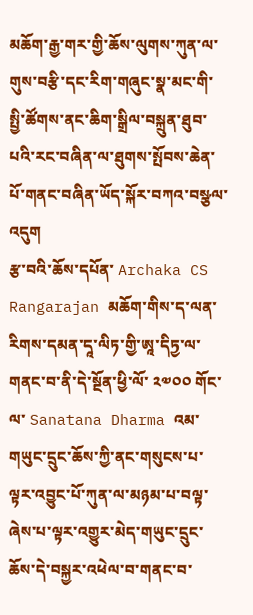མཆོག་རྒྱ་གར་གྱི་ཆོས་ལུགས་ཀུན་ལ་གུས་བརྩི་དང་རིག་གཞུང་སྣ་མང་གི་སྤྱི་ཚོགས་ནང་ཆིག་སྒྲིལ་བསྐྲུན་ཐུབ་པའི་རང་བཞིན་ལ་ཐུགས་སྤོབས་ཆེན་པོ་གནང་བཞིན་ཡོད་སྐོར་བཀའ་བསྩལ་འདུག
རྩ་བའི་ཆོས་དཔོན་ Archaka CS Rangarajan མཆོག་གིས་ད་ལན་རིགས་དམན་དཱ་ལིཏ་གྱི་ཨཱ་དིཏྱ་ལ་གནང་བ་ནི་དེ་སྔོན་ཕྱི་ལོ་ ༢༧༠༠ གོང་ལ་ Sanatana Dharma འམ་གཡུང་དྲུང་ཆོས་ཀྱི་ནང་གསུངས་པ་ལྟར་འབྱུང་པོ་ཀུན་ལ་མཉམ་པ་བལྟ་ཞེས་པ་ལྟར་འགྱུར་མེད་གཡུང་དྲུང་ཆོས་དེ་བསྐྱར་འཕེལ་བ་གནང་བ་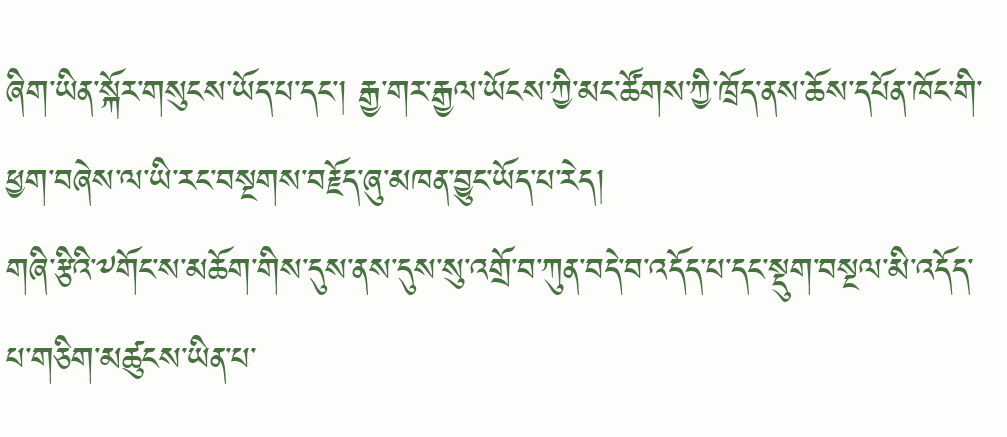ཞིག་ཡིན་སྐོར་གསུངས་ཡོད་པ་དང་། རྒྱ་གར་རྒྱལ་ཡོངས་ཀྱི་མང་ཚོགས་ཀྱི་ཁྲོད་ནས་ཆོས་དཔོན་ཁོང་གི་ཕྱག་བཞེས་ལ་ཡི་རང་བསྔགས་བརྗོད་ཞུ་མཁན་བྱུང་ཡོད་པ་རེད།
གཞི་རྩིའི་༸གོང་ས་མཆོག་གིས་དུས་ནས་དུས་སུ་འགྲོ་བ་ཀུན་བདེ་བ་འདོད་པ་དང་སྡུག་བསྔལ་མི་འདོད་པ་གཅིག་མཚུངས་ཡིན་པ་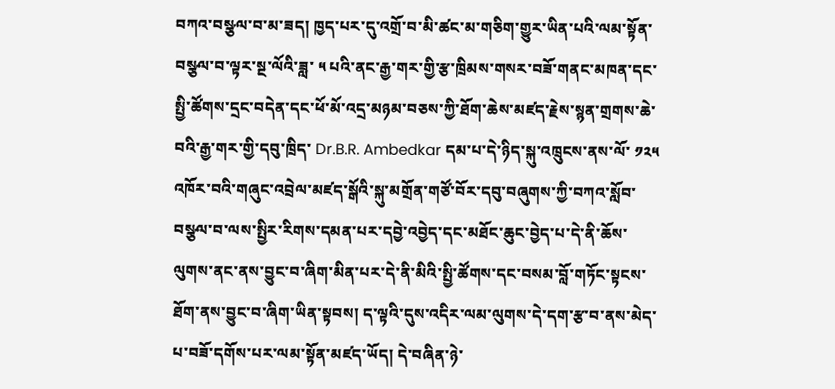བཀའ་བསྩལ་བ་མ་ཟད། ཁྱད་པར་དུ་འགྲོ་བ་མི་ཚང་མ་གཅིག་གྱུར་ཡིན་པའི་ལམ་སྟོན་བསྩལ་བ་ལྟར་སྔ་ལོའི་ཟླ་ ༥ པའི་ནང་རྒྱ་གར་གྱི་རྩ་ཁྲིམས་གསར་བཟོ་གནང་མཁན་དང་སྤྱི་ཚོགས་དྲང་བདེན་དང་ཕོ་མོ་འདྲ་མཉམ་བཅས་ཀྱི་ཐོག་ཆེས་མཛད་རྗེས་སྙན་གྲགས་ཆེ་བའི་རྒྱ་གར་གྱི་དབུ་ཁྲིད་ Dr.B.R. Ambedkar དམ་པ་དེ་ཉིད་སྐུ་འཁྲུངས་ནས་ལོ་ ༡༢༥ འཁོར་བའི་གཞུང་འབྲེལ་མཛད་སྒོའི་སྐུ་མགྲོན་གཙོ་བོར་དབུ་བཞུགས་ཀྱི་བཀའ་སློབ་བསྩལ་བ་ལས་སྤྱིར་རིགས་དམན་པར་དབྱེ་འབྱེད་དང་མཐོང་ཆུང་བྱེད་པ་དེ་ནི་ཆོས་ལུགས་ནང་ནས་བྱུང་བ་ཞིག་མིན་པར་དེ་ནི་མིའི་སྤྱི་ཚོགས་དང་བསམ་བློ་གཏོང་སྟངས་ཐོག་ནས་བྱུང་བ་ཞིག་ཡིན་སྟབས། ད་ལྟའི་དུས་འདིར་ལམ་ལུགས་དེ་དག་རྩ་བ་ནས་མེད་པ་བཟོ་དགོས་པར་ལམ་སྟོན་མཛད་ཡོད། དེ་བཞིན་ཉེ་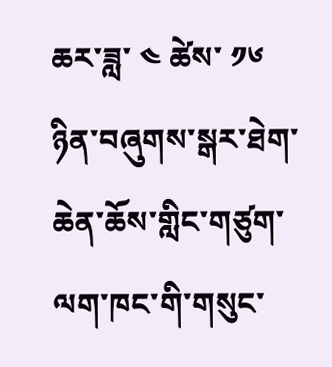ཆར་ཟླ་ ༤ ཚེས་ ༡༦ ཉིན་བཞུགས་སྒར་ཐེག་ཆེན་ཆོས་གླིང་གཙུག་ལག་ཁང་གི་གསུང་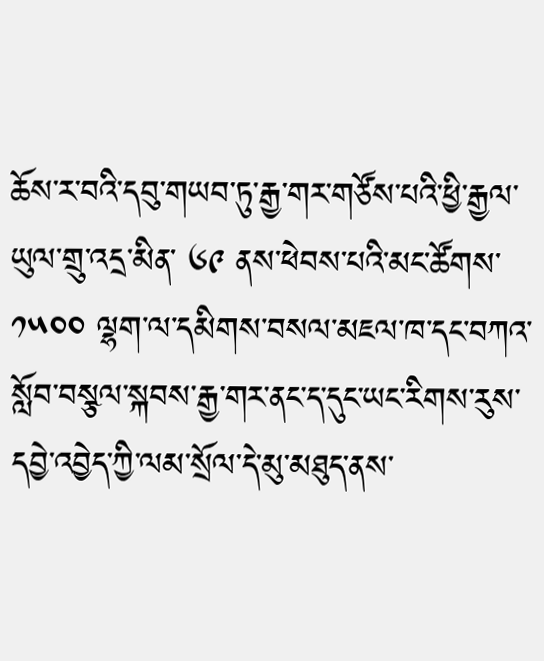ཆོས་ར་བའི་དབུ་གཡབ་ཏུ་རྒྱ་གར་གཙོས་པའི་ཕྱི་རྒྱལ་ཡུལ་གྲུ་འདྲ་མིན་ ༦༩ ནས་ཕེབས་པའི་མང་ཚོགས་ ༡༥༠༠ ལྷག་ལ་དམིགས་བསལ་མཇལ་ཁ་དང་བཀའ་སློབ་བསྩལ་སྐབས་རྒྱ་གར་ནང་ད་དུང་ཡང་རིགས་རུས་དབྱེ་འབྱེད་ཀྱི་ལམ་སྲོལ་དེ་མུ་མཐུད་ནས་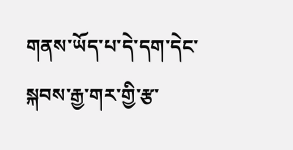གནས་ཡོད་པ་དེ་དག་དེང་སྐབས་རྒྱ་གར་གྱི་རྩ་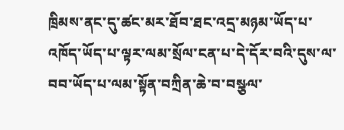ཁྲིམས་ནང་དུ་ཚང་མར་ཐོབ་ཐང་འདྲ་མཉམ་ཡོད་པ་འཁོད་ཡོད་པ་ལྟར་ལམ་སྲོལ་ངན་པ་དེ་དོར་བའི་དུས་ལ་བབ་ཡོད་པ་ལམ་སྟོན་བཀྲིན་ཆེ་བ་བསྩལ་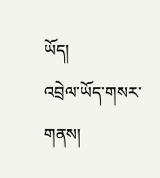ཡོད།
འབྲེལ་ཡོད་གསར་གནས།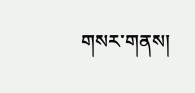གསར་གནས།